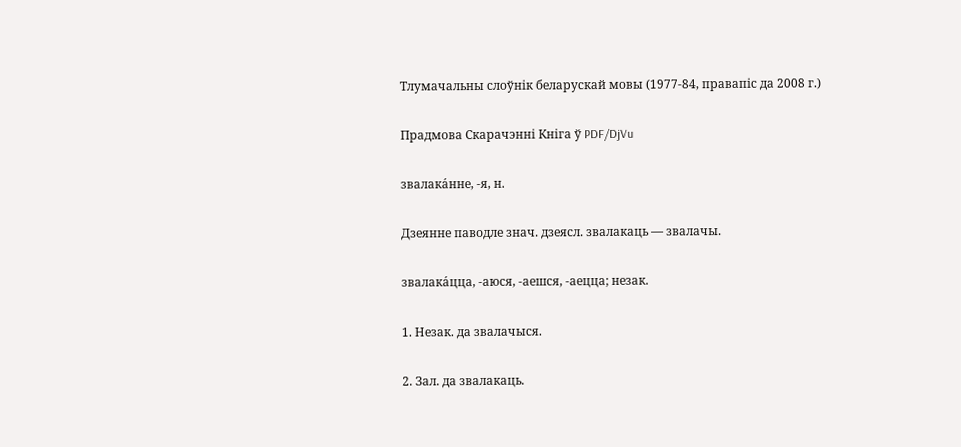Тлумачальны слоўнік беларускай мовы (1977-84, правапіс да 2008 г.)

Прадмова Скарачэнні Кніга ў PDF/DjVu

звалака́нне, ‑я, н.

Дзеянне паводле знач. дзеясл. звалакаць — звалачы.

звалака́цца, ‑аюся, ‑аешся, ‑аецца; незак.

1. Незак. да звалачыся.

2. Зал. да звалакаць.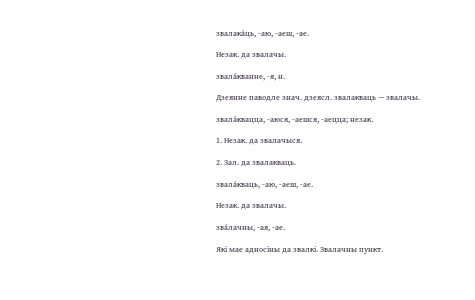звалака́ць, ‑аю, ‑аеш, ‑ае.

Незак. да звалачы.

звала́кванне, ‑я, н.

Дзеянне паводле знач. дзеясл. звалакваць — звалачы.

звала́квацца, ‑аюся, ‑аешся, ‑аецца; незак.

1. Незак. да звалачыся.

2. Зал. да звалакваць.

звала́кваць, ‑аю, ‑аеш, ‑ае.

Незак. да звалачы.

зва́лачны, ‑ая, ‑ае.

Які мае адносіны да звалкі. Звалачны пункт.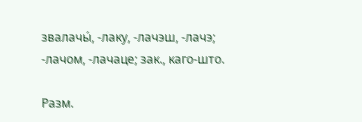звалачы́, ‑лаку, ‑лачэш, ‑лачэ; ‑лачом, ‑лачаце; зак., каго-што.

Разм.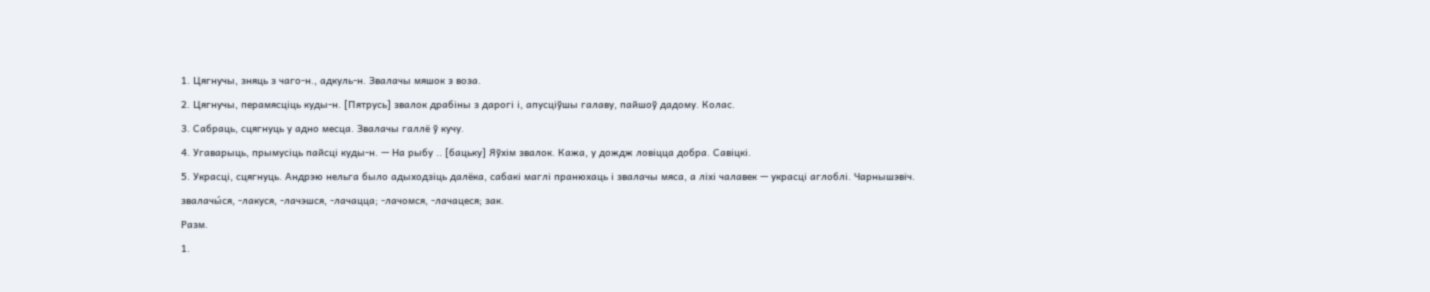1. Цягнучы, зняць з чаго‑н., адкуль‑н. Звалачы мяшок з воза.

2. Цягнучы, перамясціць куды‑н. [Пятрусь] звалок драбіны з дарогі і, апусціўшы галаву, пайшоў дадому. Колас.

3. Сабраць, сцягнуць у адно месца. Звалачы галлё ў кучу.

4. Угаварыць, прымусіць пайсці куды‑н. — На рыбу .. [бацьку] Яўхім звалок. Кажа, у дождж ловіцца добра. Савіцкі.

5. Украсці, сцягнуць. Андрэю нельга было адыходзіць далёка, сабакі маглі пранюхаць і звалачы мяса, а ліхі чалавек — украсці аглоблі. Чарнышэвіч.

звалачы́ся, ‑лакуся, ‑лачэшся, ‑лачацца; ‑лачомся, ‑лачацеся; зак.

Разм.

1.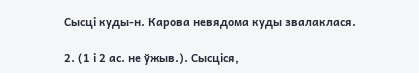Сысці куды‑н. Карова невядома куды звалаклася.

2. (1 і 2 ас. не ўжыв.). Сысціся,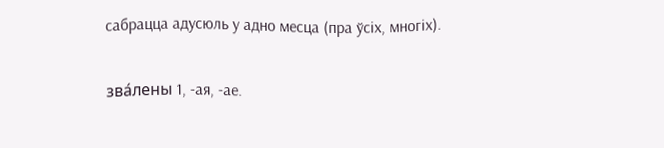сабрацца адусюль у адно месца (пра ўсіх, многіх).

зва́лены 1, ‑ая, ‑ае.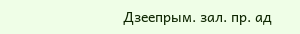Дзеепрым. зал. пр. ад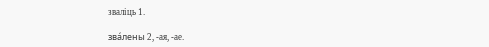зваліць 1.

зва́лены 2, ‑ая, ‑ае.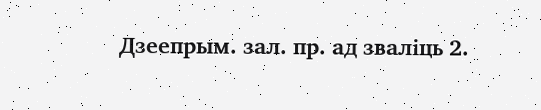Дзеепрым. зал. пр. ад зваліць 2.